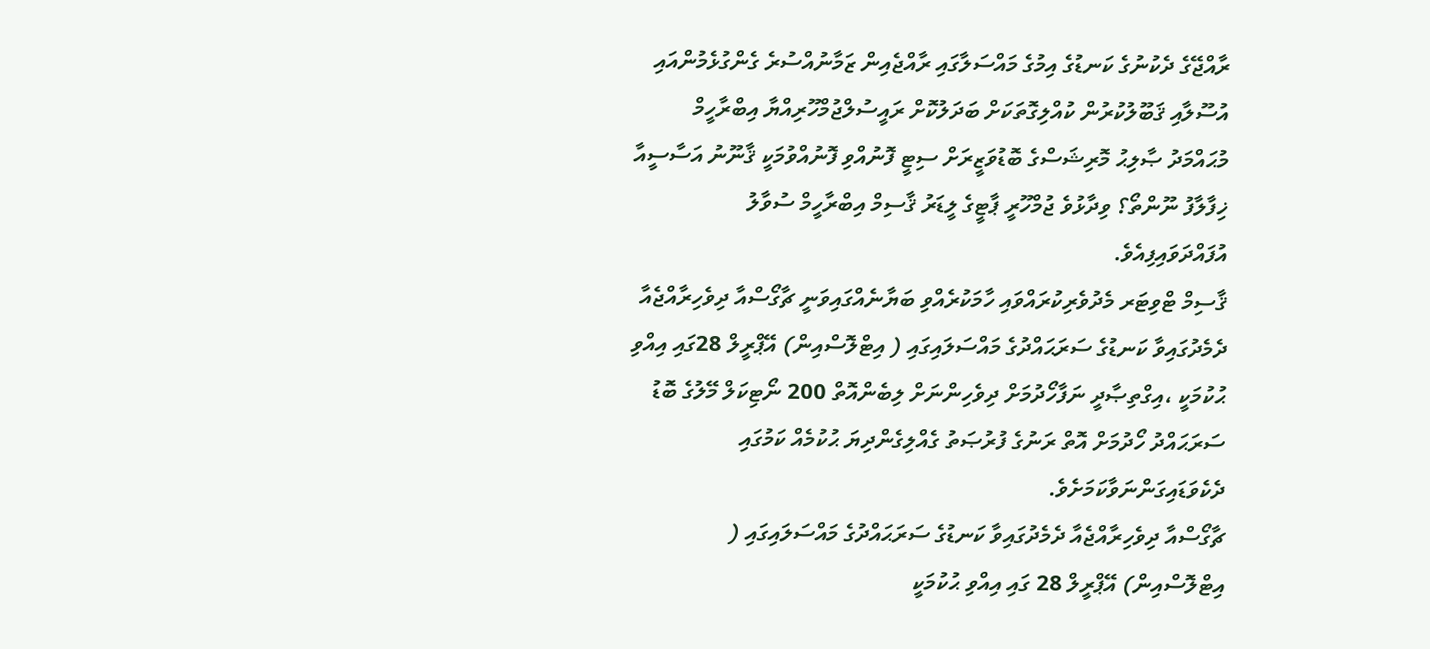ރާއްޖޭގެ ދެކުނުގެ ކަނޑުގެ އިމުގެ މައްސަލާގައި ރާއްޖެއިން ޒަމާނުއްސުރެ ގެންގުޅެމުންއައި އުސޫލާއި ޤަބޫލުކުރުން ކުއްލިގޮތަކަށް ބަދަލުކޮށް ރައީސުލްޖުމްހޫރިއްޔާ އިބްރާހީމް މުޙައްމަދު ޞާލިޙު މޮރިޝަސްގެ ބޮޑުވަޒީރަށް ސިޓީ ފޮނުއްވި ފޮނުއްވުމަކީ ޤާނޫނު އަސާސީއާ ޚިފާލާފު ނޫންތޯ؟ ވިދާޅުވެ ޖުމްހޫރީ ޕާޓީގެ ލީޑަރު ޤާސިމް އިބްރާހީމް ސުވާލު އުފައްދަވައިފިއެވެ.
ޤާސިމް ޓްވިޓަރ މެދުވެރިކުރައްވައި ހާމަކުރެއްވި ބަޔާނެއްގައިވަނީ ޗާގޯސްއާ ދިވެހިރާއްޖެއާ ދެމެދުގައިވާ ކަނޑުގެ ސަރަޙައްދުގެ މައްސަލައިގައި ( އިޓްލޮސްއިން) އޭޕްރީލް 28ގައި އިއްވި ޙުކުމަކީ ،އިގްތިޞާދީ ނަފާހޯދުމަށް ދިވެހިންނަށް ލިބެންއޮތް 200 ނޯޓިކަލް މޭލުގެ ބޮޑު ސަރަޙައްދު ހޯދުމަށް އޮތް ރަނުގެ ފުރުޞަތު ގެއްލިގެންދިޔަ ޙުކުމެއް ކަމުގައި ދެކެވަޑައިގަންނަވާކަމަށެވެ.
ޗާގޯސްއާ ދިވެހިރާއްޖެއާ ދެމެދުގައިވާ ކަނޑުގެ ސަރަޙައްދުގެ މައްސަލައިގައި ( އިޓްލޮސްއިން) އޭޕްރީލް 28 ގައި އިއްވި ޙުކުމަކީ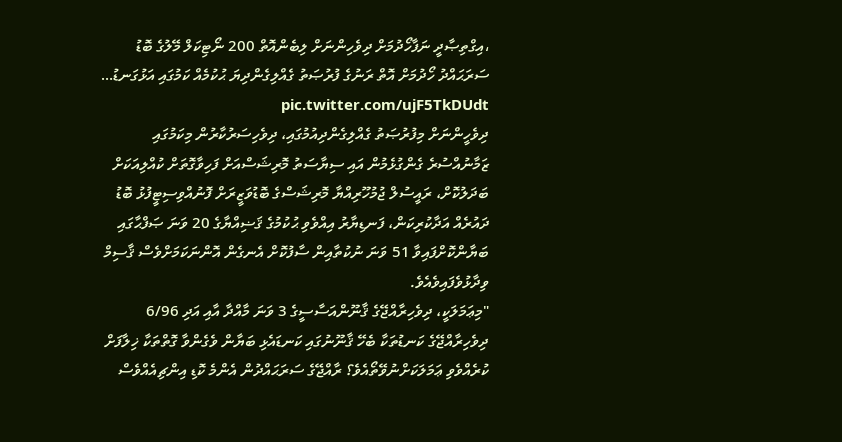،އިގްތިޞާދީ ނަފާހޯދުމަށް ދިވެހިންނަށް ލިބެންއޮތް 200 ނޯޓިކަލް މޭލުގެ ބޮޑު ސަރަޙައްދު ހޯދުމަށް އޮތް ރަނުގެ ފުރުޞަތު ގެއްލިގެންދިޔަ ޙުކުމެއް ކަމުގައި އަޅުގަނޑު… pic.twitter.com/ujF5TkDUdt
ދިވެހީންނަށް މިފުރުޞަތު ގެއްލިގެންދިއުމުގައި، ދިވެހިސަރުކާރުން މިކަމުގައި ޒަމާނުއްސުރެ ގެންގުޅެމުން އައި ސިޔާސަތު މޮރިޝަސްއަށް ފަހިވާގޮތަށް ކުއްލިއަކަށް ބަދަލުކޮށް، ރައީސުލް ޖުމުހޫރިއްޔާ މޮރިޝަސްގެ ބޮޑުވަޒީރަށް ފޮނުއްވިސިޓީފުޅު ބޮޑު ދައުރެއް އަދާކުރިކަން، ފަނޑިޔާރު އިއްވެވި ޙުކުމުގެ ޤަޟިއްޔާގެ 20 ވަނަ ޞަފްޙާގައި ބަޔާންކޮށްފައިވާ 51 ވަނަ ނުކުތާއިން ސާފުކޮށް އެނގެން އޮންނަކަމަށްވެސް ޤާސިމް ވިދާޅުވެފައިވެއެވެ.
"މިޢަމަލަކީ، ދިވެހިރާއްޖޭގެ ޤާނޫންއަސާސީގެ 3 ވަނަ މާއްދާ އާއި އަދި 6/96 ދިވެހިރާއްޖޭގެ ކަނޑުތަކާ ބެހޭ ޤާނޫނުގައި ކަނޑައެޅި ބަޔާން ވެގެންވާ ގޮތްތަކާ ޚިލާފަށް ކުރެއްވެވި ޢަމަލަކަށްނުވޭތޯއެވެ؟ ރާއްޖޭގެ ސަރަޙައްދުން އެންމެ ކޮޑި އިންޗިއެއްވެސް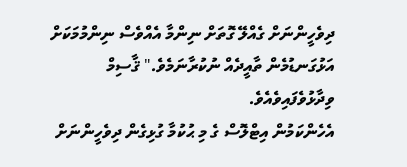ދިވެހީންނަށް ގެއްލޭ ގޮތަށް ނިންމާ އެއްވެސް ނިންމުމަކަށް އަޅުގަނޑުމެން ތާއީދެއް ނުކުރާނަމެވެ." ޤާސިމް ވިދާޅުވެފައިވެއެވެ.
އެހެންކަމުން އިޓްލޮސް ގެ މި ޙުކުމާ ގުޅިގެން ދިވެހީންނަށް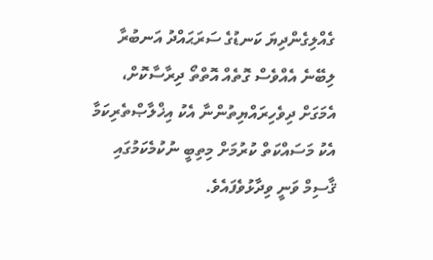ގެއްލިގެންދިޔަ ކަނޑުގެ ސަރަޙައްދު އަނބުރާ ލިބޭނެ އެއްވެސް ގޮތެއް އޮތްތޯ ދިރާސާކޮށް، އެމަގަށް ދިވެހިރައްޔިތުންނާ އެކު އިޚްލާޞްތެރިކަމާ އެކު މަސައްކަތް ކުރުމަށް މިތިބީ ނުކުމެކަމުގައި ޤާސިމް ވަނީ ވިދާޅުވެފައެވެ.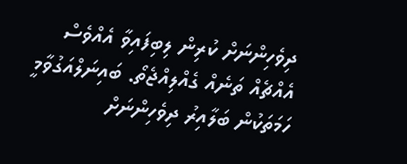ދިވެހިންނަށް ކުރިން ލިބިފައިވާ އެއްވެސް އެއްޗެއް ތަނެއް ގެއްލިއްޖެތޯ. ބައިނަލްއަގުވާމީ ހަމަތަކުން ބަލާއިރު ދިވެހިންނަށް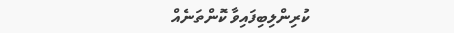ކުރިންލިބިފައިވާ ކޮންތަނެއް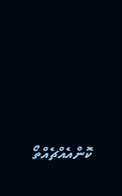ކޮންއެއްޗެއްތޯ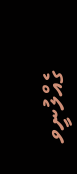ގެއްލުނީވ